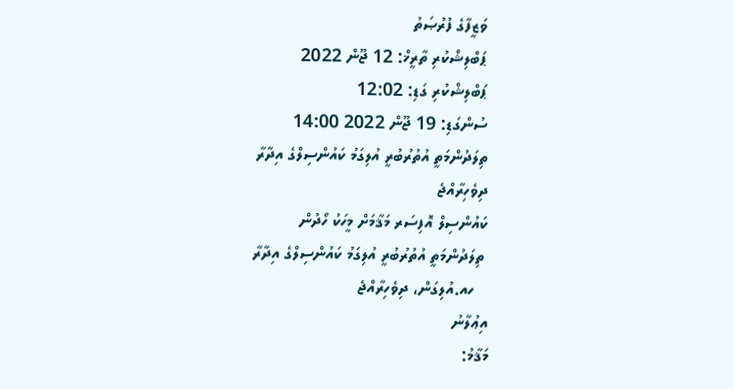ވަޒީފާގެ ފުރުޞަތު
ޕަބްލިޝްކުރި ތާރީޚް: 12 ޖޫން 2022
ޕަބްލިޝްކުރި ގަޑި: 12:02
ސުންގަޑި: 19 ޖޫން 2022 14:00
ތިލަދުންމަތީ އުތުރުބުރީ އުލިގަމު ކައުންސިލްގެ އިދާރާ
ދިވެހިރާއްޖެ
ކައުންސިލް އޮފިސަރ މަޤާމަށް މީހަކު ހޯދުން
 ތިލަދުންމަތީ އުތުރުބުރީ އުލިގަމު ކައުންސިލްގެ އިދާރާ
   ހއ.އުލިގަން، ދިވެހިރާއްޖެ
އިޢުލާނު
މަޤާމު: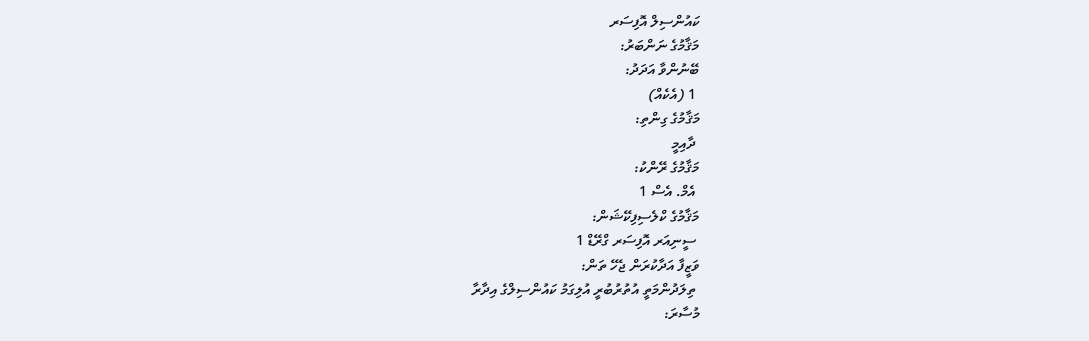ކައުންސިލް އޮފިސަރ
މަޤާމުގެ ނަންބަރު:
ބޭނުންވާ އަދަދު:
 1 (އެކެއް)
މަޤާމުގެ ގިންތި:
 ދާއިމީ
މަޤާމުގެ ރޭންކު:
 އެމް. އެސް 1
މަޤާމުގެ ކްލެސިފިކޭޝަން:
 ސީނިއަރ އޮފިސަރ ގްރޭޑް 1
ވަޒީފާ އަދާކުރަން ޖެހޭ ތަން:
 ތިލަދުންމަތީ އުތުރުބުރީ އުލިގަމު ކައުންސިލްގެ އިދާރާ
މުސާރަ: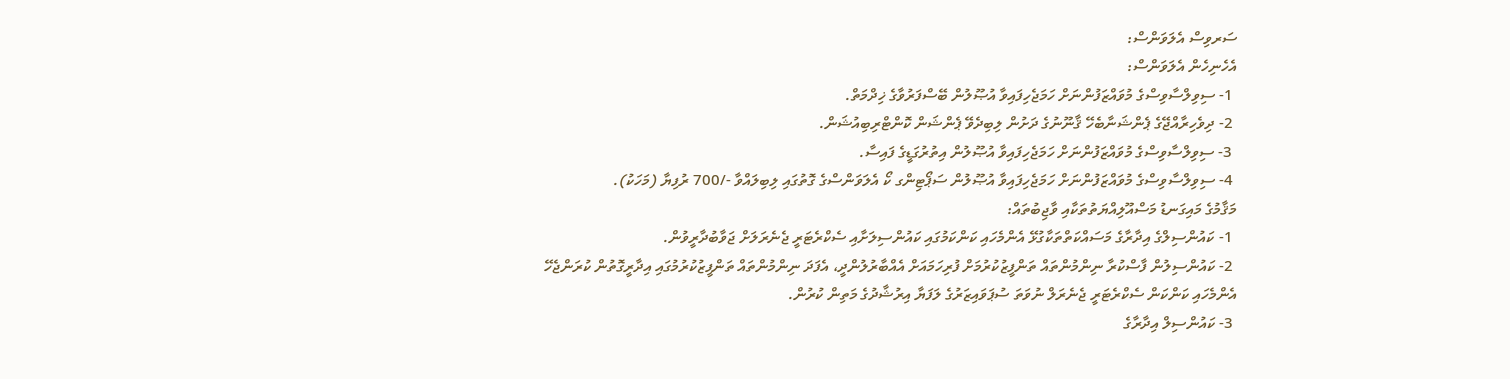ސަރވިސް އެލަވަންސް:
އެހެނިހެން އެލަވަންސް:
 1- ސިވިލްސާވިސްގެ މުވައްޒަފުންނަށް ހަމަޖެހިފައިވާ އުޞޫލުން ބޭސްފަރުވާގެ ޚިދްމަތް.
 2- ދިވެހިރާއްޖޭގެ ޕެންޝަނާބެހޭ ޤާނޫނުގެ ދަށުން ލިބިދެވޭ ޕެންޝަން ކޮންޓްރިބިއުޝަން.
 3- ސިވިލްސާވިސްގެ މުވައްޒަފުންނަށް ހަމަޖެހިފައިވާ އުޞޫލުން އިތުރުގަޑީގެ ފައިސާ.
 4- ސިވިލްސާވިސްގެ މުވައްޒަފުންނަށް ހަމަޖެހިފައިވާ އުޞޫލުން ސަޕޯޓިންގ ކޯ އެލަވަންސްގެ ގޮތުގައި ލިބިލައްވާ -/700 ރުފިޔާ (މަހަކު).
މަޤާމުގެ މައިގަނޑު މަސްއޫލިއްޔަތުތަކާއި ވާޖިބުތައް:
 1- ކައުންސިލްގެ އިދާރާގެ މަސައްކަތްތަކާގުޅޭ އެންމެހައި ކަންކަމުގައި ކައުންސިލަށާއި ސެކްރެޓަރީ ޖެނެރަލަށް ޖަވާބުދާރީވުން.
 2- ކައުންސިލުން ފާސްކުރާ ނިންމުންތައް ތަންފީޒުކުރުމަށް ފުރިހަމައަށް އެއްބާރުލުންދީ، އެފަދަ ނިންމުންތައް ތަންފީޒުކުރުމުގައި އިދާރީގޮތުން ކުރަންޖެހޭ އެންމެހައި ކަންކަން ސެކްރެޓަރީ ޖެނެރަލް ނުވަތަ ސުޕަވައިޒަރުގެ ލަފަޔާ އިރުޝާދުގެ މަތިން ކުރުން.
 3- ކައުންސިލް އިދާރާގެ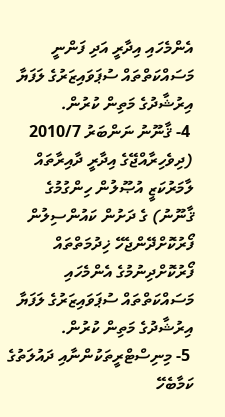އެންމެހައި އިދާރީ އަދި ފަންނީ މަސައްކަތްތައް ސުޕަވައިޒަރުގެ ލަފަޔާ އިރުޝާދުގެ މަތިން ކުރުން.
 4- ޤާނޫނު ނަންބަރު 2010/7 (ދިވެހިރާއްޖޭގެ އިދާރީ ދާއިރާތައް ލާމަރުކަޒީ އުޞޫލުން ހިންގުމުގެ ޤާނޫނު) ގެ ދަށުން ކައުންސިލުން ފޯރުކޮށްދޭންޖެހޭ ޚިދުމަތްތައް ފޯރުކޮށްދިނުމުގެ އެންމެހައި މަސައްކަތްތައް ސުޕަވައިޒަރުގެ ލަފަޔާ އިރުޝާދުގެ މަތިން ކުރުން.
 5- މިނިސްޓްރީތަކުންނާއި ދައުލަތުގެ ކަމާބެހޭ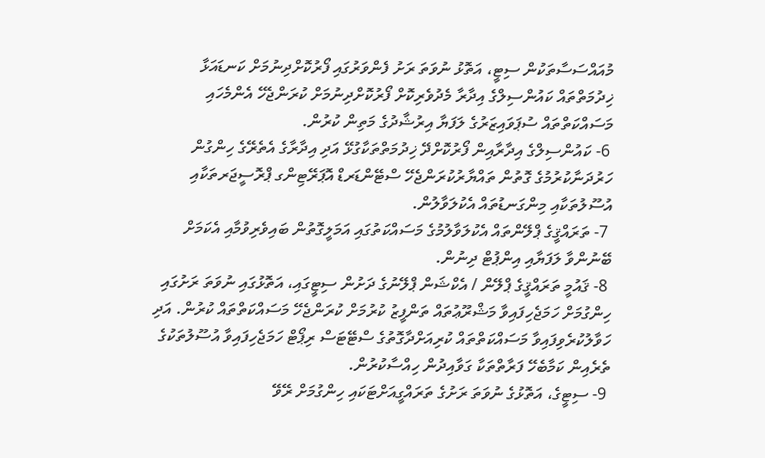މުއައްސަސާތަކުން ސިޓީ، އަތޮޅު ނުވަތަ ރަށު ފެންވަރުގައި ފޯރުކޮށްދިނުމަށް ކަނޑައަޅާ ޚިދުމަތްތައް ކައުންސިލްގެ އިދާރާ މެދުވެރިކޮށް ފޯރުކޮށްދިނުމަށް ކުރަންޖެހޭ އެންމެހައި މަސައްކަތްތައް ސުޕަވައިޒަރުގެ ލަފަޔާ އިރުޝާދުގެ މަތިން ކުރުން.
 6- ކައުންސިލްގެ އިދާރާއިން ފޯރުކޮށްދޭ ޚިދުމަތްތަކާގުޅޭ އަދި އިދާރާގެ އެތެރޭގެ ހިންގުން ހަރުދަނާކުރުމުގެ ގޮތުން ތައްޔާރުކުރަންޖެހޭ ސްޓޭންޑަރޑް އޮޕަރޭޓިންގ ޕްރޮސީޖަރތަކާއި އުސޫލުތަކާއި މިންގަނޑުތައް އެކުލަވާލުން.
 7- ތަރައްޤީގެ ޕްލޭންތައް އެކުލަވާލުމުގެ މަސައްކަތުގައި އަމަލީގޮތުން ބައިވެރިވުމާއި އެކަމަށް ބޭނުންވާ ލަފަޔާއި އިންޕުޓް ދިނުން.
 8- ޤައުމީ ތަރައްޤީގެ ޕްލޭން / އެކްޝަން ޕްލޭނުގެ ދަށުން ސިޓީގައި، އަތޮޅުގައި ނުވަތަ ރަށުގައި ހިންގުމަށް ހަމަޖެހިފައިވާ މަޝްރޫޢުތައް ތަންފީޒު ކުރުމަށް ކުރަންޖެހޭ މަސައްކަތްތައް ކުރުން. އަދި ހަވާލުކުރެވިފައިވާ މަސައްކަތްތައް ކުރިއަށްދާގޮތުގެ ސްޓޭޓަސް ރިޕޯޓް ހަމަޖެހިފައިވާ އުސޫލުތަކުގެ ތެރެއިން ކަމާބެހޭ ފަރާތްތަކާ ގަވާއިދުން ހިއްސާކުރުން.
 9- ސިޓީގެ، އަތޮޅުގެ ނުވަތަ ރަށުގެ ތަރައްގީއަށްޓަކައި ހިންގުމަށް ރޭވޭ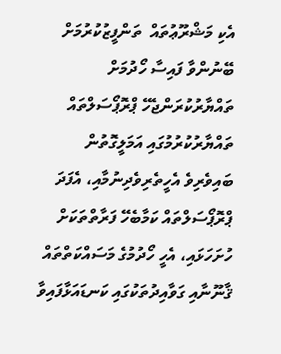އެކި މަޝްރޫޢުތައް  ތަންފީޒުކުރުމަށް ބޭނުންވާ ފައިސާ ހޯދުމަށް ތައްޔާރުކުރަންޖެހޭ ޕްރޮޕޯސަލްތައް ތައްޔާރުކުރުމުގައި އަމަލީގޮތުން ބައިވެރިވެ އެހީތެރިވެދިނުމާއި، އެފަދަ ޕްރޮޕޯސަލްތައް ކަމާބެހޭ ފަރާތްތަކަށް ހުށަހަޅައި، އެހީ ހޯދުމުގެ މަސައްކަތްތައް ޤާނޫނާއި ގަވާއިދުތަކުގައި ކަނޑައަޅާފައިވާ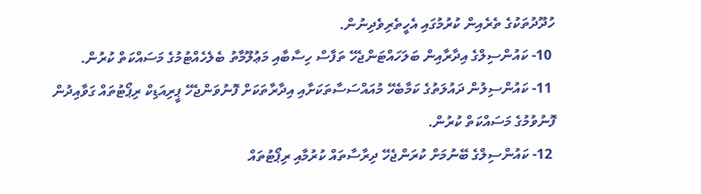ހުދޫދުތަކުގެ ތެރެއިން ކުރުމުގައި އެހީތެރިވެދިނުން.
 10- ކައުންސިލްގެ އިދާރާއިން ބަލަހައްޓަންޖެހޭ ތަފާސް ހިސާބާއި މަޢުލޫމާތު ބެލެހެއްޓުމުގެ މަސައްކަތް ކުރުން.
 11- ކައުންސިލުން ދައުލަތުގެ ކަމާބެހޭ މުއައްސަސާތަކަށާއި އިދާރާތަކަށް ފޮނުވަންޖެހޭ ޕީރިއަޑިކް ރިޕޯޓުތައް ގަވާއިދުން ފޮނުވުމުގެ މަސައްކަތް ކުރުން.
 12- ކައުންސިލްގެ ބޭނުމަށް ކުރަންޖެހޭ ދިރާސާތައް ކުރުމާއި ރިޕޯޓުތައް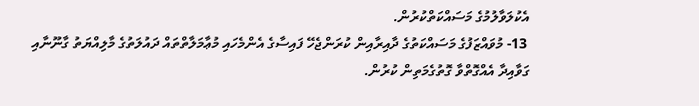އެކުލަވާލުމުގެ މަސައްކަތްކުރުން.
 13- މުވައްޒަފުގެ މަސައްކަތުގެ ދާއިރާއިން ކުރަންޖެހޭ ފައިސާގެ އެންމެހައި މުޢާމަލާތްތައް ދައުލަތުގެ މާލިއްޔަތު ގާނޫނާއި ގަވާއިދާ އެއްގޮތްވާ ގޮތުގެމަތިން ކުރުން.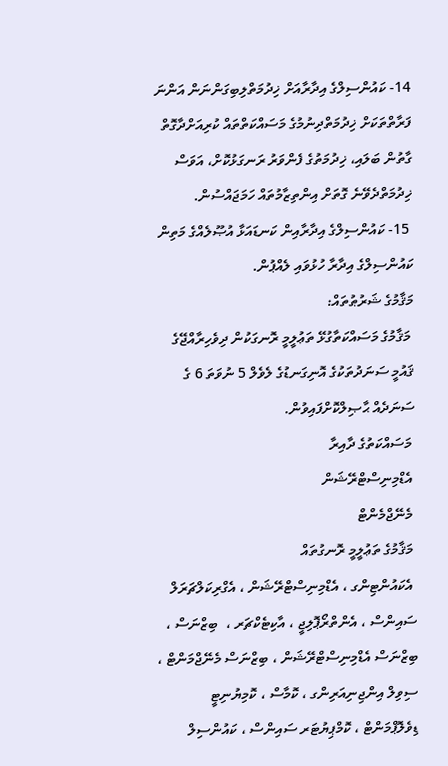14- ކައުންސިލްގެ އިދާރާއަށް ޚިދުމަތްލިބިގަންނަން އަންނަ ފަރާތްތަކަށް ޚިދުމަތްދިނުމުގެ މަސައްކަތްތައް ކުރިއަށްދާގޮތް ގާތުން ބަލައި، ޚިދުމަތުގެ ފެންވަރު ރަނގަޅުކޮށް، އަވަސް ޚިދުމަތްދެވޭނެ ގޮތަށް އިންތިޒާމުތައް ހަމަޖައްސުން.
 15- ކައުންސިލްގެ އިދާރާއިން ކަނޑައަޅާ އުޞޫލެއްގެ މަތިން ކައުންސިލްގެ އިދާރާ ހުޅުވައި ލެއްޕުން.
މަޤާމުގެ ޝަރުޠުތައް:
 މަޤާމުގެ މަސައްކަތާގުޅޭ ތަޢުލީމީ ރޮނގަކުން ދިވެހިރާއްޖޭގެ ޤައުމީ ސަނަދުތަކުގެ އޮނިގަނޑުގެ ލެވެލް 5 ނުވަތަ 6 ގެ ސަނަދެއް ޙާޞިލްކޮށްފައިވުން.
 މަސައްކަތުގެ ދާއިރާ
 އެޑްމިނިސްޓްރޭޝަން
 މެނޭޖްމެންޓް
 މަޤާމުގެ ތަޢުލީމީ ރޮނގުތައް
 އެކައުންޓިންގ ، އެޑްމިނިސްޓްރޭޝަން ، އެގްރިކަލްޗަރަލް ސައިންސް ، އެންތްރޯޕޮލިޖީ ، އާކިޓެކްޗަރ ،  ބިޒްނަސް ، ބިޒްނަސް އެޑްމިނިސްޓްރޭޝަން ، ބިޒްނަސް މެނޭޖްމަންޓް ، ސިވިލް އިންޖިނިއަރިންގ ، ކޮމާސް ، ކޮމިޔުނިޓީ ޑިވެލޮޕްމަންޓް ، ކޮމްޕިޔުޓަރ ސައިންސް ، ކައުންސިލް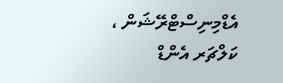އެޑްމިނިސްޓްރޭޝަން ، ކަލްޗަރ އެންޑް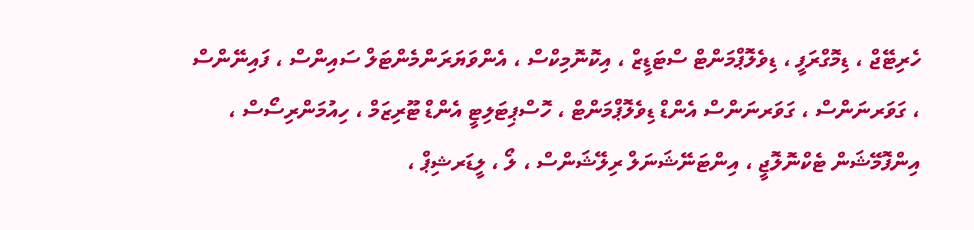ހެރިޓޭޖް ، ޑިމޮގްރަފީ ، ޑިވެލޮޕްމަންޓް ސްޓަޑީޒް ، އިކޮނޮމިކްސް ، އެންވަޔަރަންމެންޓަލް ސައިންސް ، ފައިނޭންސް ، ގަވަރނަންސް ، ގަވަރނަންސް އެންޑް ޑިވެލޮޕްމަންޓް ، ހޮސްޕިޓަލިޓީ އެންޑް ޓޫރިޒަމް ، ހިއުމަންރިސޯސް ، އިންފޮމޭޝަން ޓެކްނޮލޮޖީ ، އިންޓަނޭޝަނަލް ރިލޭޝަންސް ، ލޯ ، ލީޑަރޝިޕް ،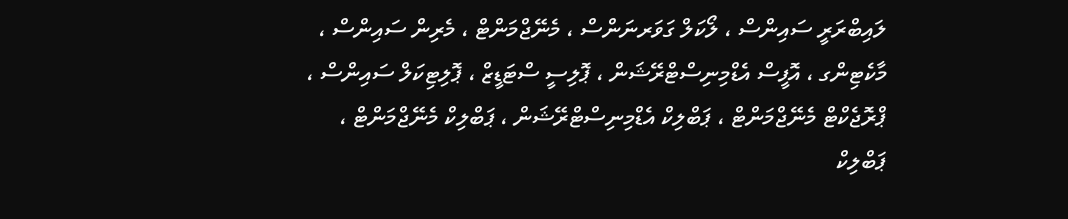ލައިބްރަރީ ސައިންސް ، ލޯކަލް ގަވަރނަންސް ، މެނޭޖްމަންޓް ، މެރިން ސައިންސް ، މާކެޓިންގ ، އޮފީސް އެޑްމިނިސްޓްރޭޝަން ، ޕޮލިސީ ސްޓަޑީޒް ، ޕޮލިޓިކަލް ސައިންސް ، ޕްރޮޖެކްޓް މެނޭޖްމަންޓް ، ޕަބްލިކް އެޑްމިނިސްޓްރޭޝަން ، ޕަބްލިކް މެނޭޖްމަންޓް ، ޕަބްލިކް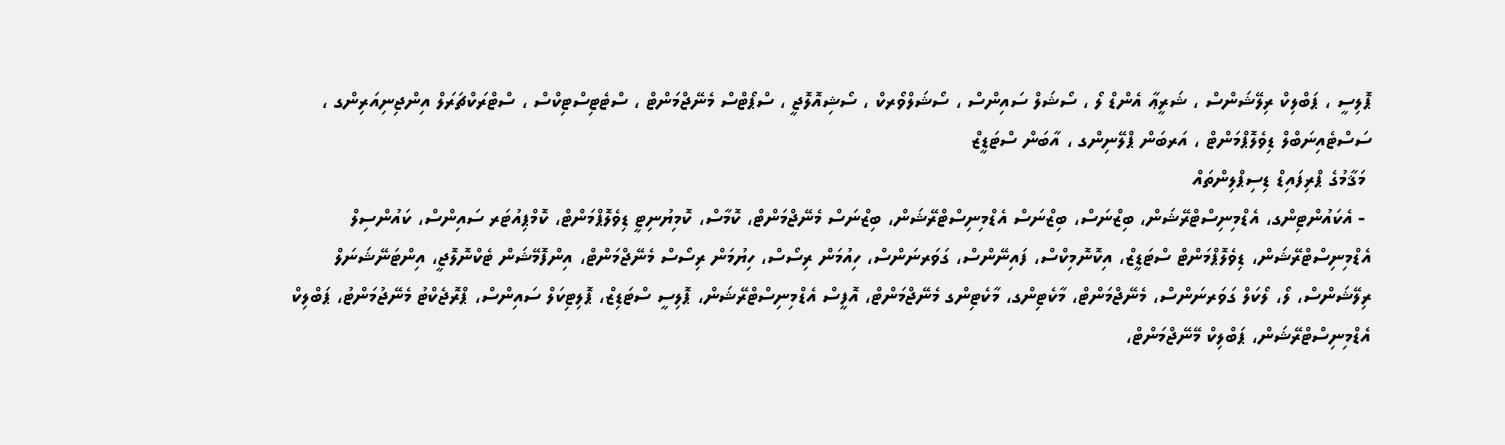ޕޮލިސީ ، ޕަބްލިކް ރިލޭޝަންސް ، ޝަރީޢާ އެންޑް ލޯ ، ސޯޝަލް ސައިންސް ، ސޯޝަލްވޯރކް ، ސޯޝިއޮލޮޖީ ، ސްޕޯޓްސް މެނޭޖްމަންޓް ، ސްޓެޓިސްޓިކްސް ، ސްޓްރަކްޗަރަލް އިންޖިނިއަރިންގ ، ސަސްޓެއިނަބްލް ޑިވެލޮޕްމަންޓް ، އަރބަން ޕްލޭނިންގ ، އާބަން ސްޓަޑީޒް
 މަޤާމުގެ ޕްރިފައިޑް ޑިސިޕްލިންތައް
 - އެކައުންޓިންގ، އެޑްމިނިސްޓްރޭޝަން، ބިޒްނަސް، ބިޒްނަސް އެޑްމިނިސްޓްރޭޝަން، ބިޒްނަސް މެނޭޖްމަންޓް، ކޮމާސް، ކޮމިޔުނިޓީ ޑިވެލޮޕްމަންޓް، ކޮމްޕިއުޓަރ ސައިންސް، ކައުންސިލް އެޑްމިނިސްޓްރޭޝަން، ޑިވެލޮޕްމަންޓް ސްޓަޑީޒް، އިކޮނޮމިކްސް، ފައިނޭންސް، ގަވަރނަންސް، ހިއުމަން ރިސޯސް، ހިޔުމަން ރިސޯސް މެނޭޖްމަންޓް، އިންފޮމޭޝަން ޓެކްނޮލޮޖީ، އިންޓަނޭޝަނަލް ރިލޭޝަންސް، ލޯ، ލޯކަލް ގަވަރނަންސް، މެނޭޖްމަންޓް، މާކެޓިންގ، މާކެޓިންގ މެނޭޖްމަންޓް، އޮފީސް އެޑްމިނިސްޓްރޭޝަން، ޕޮލިސީ ސްޓަޑިޒް، ޕޮލިޓިކަލް ސައިންސް، ޕްރޮޖެކްޓު މެނޭޖުމަންޓު، ޕަބްލިކް އެޑްމިނިސްޓްރޭޝަން، ޕަބްލިކް މޭނޭޖްމަންޓް،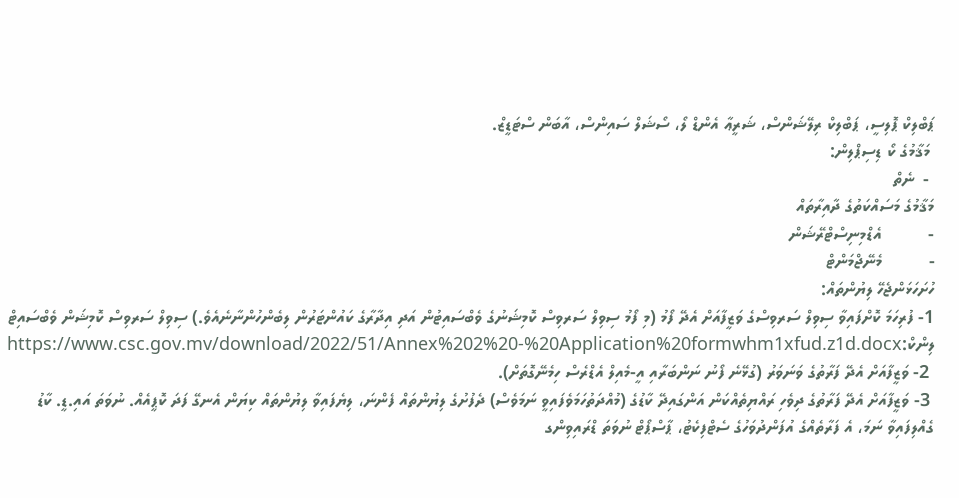ޕަބްލިކް ޕޮލިސީ، ޕަބްލިކް ރިލޭޝަންސް، ޝަރީޢާ އެންޑް ލޯ، ސޯޝަލް ސައިންސް، އާބަން ސްޓަޑީޒް.
 މަޤާމުގެ ކޯ ޑިސިޕްލިން:
 -  ނެތް
މަޤާމުގެ މަސައްކަތުގެ ދާއިރާތައް
-          އެޑްމިނިސްޓްރޭޝަން
-          މެނޭޖްމަންޓް
ހުށަހަޅަންޖެހޭ ލިޔުންތައް:
1- ފުރިހަމަ ކޮށްފައިވާ ސިވިލް ސަރވިސްގެ ވަޒީފާއަށް އެދޭ ފޯމު (މި ފޯމު ސިވިލް ސަރވިސް ކޮމިޝަނުގެ ވެބްސައިޓުން އަދި އިދާރާގެ ކައުންޓަރުން ލިބެންހުންނާނެއެވެ.) ސިވިލް ސަރވިސް ކޮމިޝަން ވެބްސައިޓް ލިންކް:https://www.csc.gov.mv/download/2022/51/Annex%202%20-%20Application%20formwhm1xfud.z1d.docx
 2- ވަޒީފާއަށް އެދޭ ފަރާތުގެ ވަނަވަރު (ގުޅޭނެ ފޯނު ނަންބަރާއި އީ-މެއިލް އެޑްރެސް ހިމެނޭގޮތަށް).
 3- ވަޒީފާއަށް އެދޭ ފަރާތުގެ ދިވެހި ރައްޔިތެއްކަން އަންގައިދޭ ކާޑުގެ (މުއްދަތުހަމަވެފައިވީ ނަމަވެސް) ދެފުށުގެ ލިޔުންތައް ފެންނަ، ލިޔެފައިވާ ލިޔުންތައް ކިޔަން އެނގޭ ފަދަ ކޮޕީއެއް. ނުވަތަ އައި.ޑީ. ކާޑު ގެއްލިފައިވާ ނަމަ، އެ ފަރާތެއްގެ އުފަންދުވަހުގެ ސެޓްފިކެޓު، ޕާސްޕޯޓް ނުވަތަ ޑްރައިވިންގ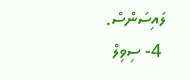ލައިސަންސް.
 4- ސިވިލް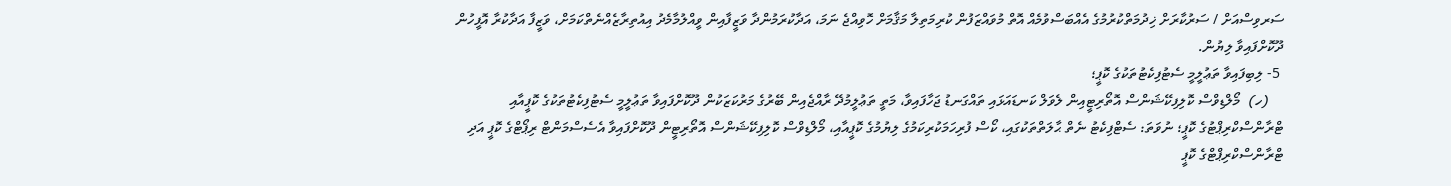ސަރވިސްއަށް / ސަރުކާރަށް ޚިދުމަތްކުރުމުގެ އެއްބަސްވުމެއް އޮތް މުވައްޒަފުން ކުރިމަތިލާ މަޤާމަށް ހޮވިއްޖެ ނަމަ، އަދާކުރަމުންދާ ވަޒީފާއިން ވީއްލުމާމެދު އިއުތިރާޒެއްނެތްކަމަށް، ވަޒީފާ އަދާކުރާ އޮފީހުން ދޫކޮށްފައިވާ ލިޔުން.
 5- ލިބިފައިވާ ތަޢުލީމީ ސެޓުފިކެޓުތަކުގެ ކޮޕީ؛
    (ހ)  މޯލްޑިވްސް ކޮލިފިކޭޝަންސް އޮތޯރިޓީއިން ލެވަލް ކަނޑައަޅައި ތައްގަނޑު ޖަހާފައިވާ، މަތީ ތަޢުލީމުދޭ ރާއްޖެއިން ބޭރުގެ މަރުކަޒަކުން ދޫކޮށްފައިވާ ތަޢުލީމީ ސެޓުފިކެޓުތަކުގެ ކޮޕީއާއި ޓްރާންސްކްރިޕްޓުގެ ކޮޕީ؛ ނުވަތަ: ސެޓްފިކެޓު ނެތް ޙާލަތްތަކުގައި، ކޯސް ފުރިހަމަކުރިކަމުގެ ލިޔުމުގެ ކޮޕީއާއި، މޯލްޑިވްސް ކޮލިފިކޭޝަންސް އޮތޯރިޓީން ދޫކޮށްފައިވާ އެސެސްމަންޓް ރިޕޯޓްގެ ކޮޕީ އަދި ޓްރާންސްކްރިޕްޓްގެ ކޮޕީ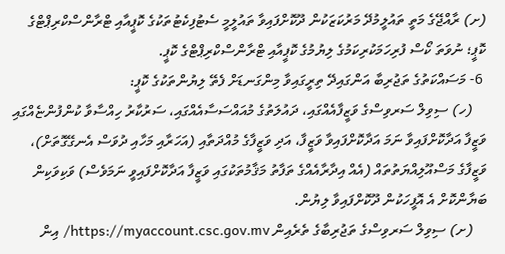(ށ) ރާއްޖޭގެ މަތީ ތައުލީމުދޭ މަރުކަޒަކުން ދޫކޮށްފައިވާ ތައުލީމީ ސެޓުފިކެޓުތަކުގެ ކޮޕީއާއި ޓްރާންސްކްރިޕްޓްގެ ކޮޕީ؛ ނުވަތަ ކޯސް ފުރިހަމަކުރިކަމުގެ ލިޔުމުގެ ކޮޕީއާއި ޓްރާންސްކްރިޕްޓްގެ ކޮޕީ.
 6- މަސައްކަތުގެ ތަޖުރިބާ އަންގައިދޭ ތިރީގައިވާ މިންގަނޑަށް ފެތޭ ލިޔުންތަކުގެ ކޮޕީ:
    (ހ) ސިވިލް ސަރވިސްގެ ވަޒީފާއެއްގައި، ދައުލަތުގެ މުއައްސަސާއެއްގައި، ސަރުކާރު ހިއްސާވާ ކުންފުންޏެއްގައި ވަޒީފާ އަދާކޮށްފައިވާ ނަމަ އަދާކޮށްފައިވާ ވަޒީފާ، އަދި ވަޒީފާގެ މުއްދަތާއި (އަހަރާއި މަހާއި ދުވަސް އެނގޭގޮތަށް)، ވަޒީފާގެ މަސްއޫލިއްޔަތުތައް (އެއް އިދާރާއެއްގެ ތަފާތު މަޤާމުތަކުގައި ވަޒީފާ އަދާކޮށްފައިވީ ނަމަވެސް) ވަކިވަކިން ބަޔާންކޮށް އެ އޮފީހަކުން ދޫކޮށްފައިވާ ލިޔުން.
    (ށ) ސިވިލް ސަރވިސްގެ ތަޖުރިބާގެ ތެރެއިން https://myaccount.csc.gov.mv/ އިން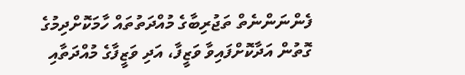ފެންނަންނެތް ތަޖުރިބާގެ މުއްދަތުތައް ހާމަކޮށްދިމުގެ ގޮތުން އަދާކޮށްފައިވާ ވަޒީފާ، އަދި ވަޒީފާގެ މުއްދަތާއި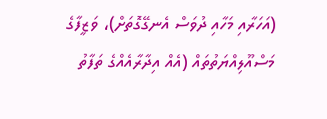(އަހަރާއި މަހާއި ދުވަސް އެނގޭގޮތަށް)، ވަޒީފާގެ މަސްއޫލިއްޔަތުތައް (އެއް އިދާރާއެއްގެ ތަފާތު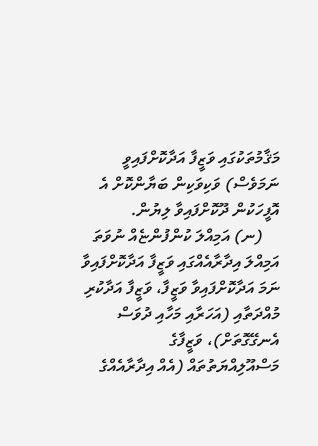މަޤާމުތަކުގައި ވަޒީފާ އަދާކޮށްފައިވީ ނަމަވެސް) ވަކިވަކިން ބަޔާންކޮށް އެ އޮފީހަކުން ދޫކޮށްފައިވާ ލިޔުން.
    (ނ) އަމިއްލަ ކުންފުންޏެއް ނުވަތަ އަމިއްލަ އިދާރާއެއްގައި ވަޒީފާ އަދާކޮށްފައިވާ ނަމަ އަދާކޮށްފައިވާ ވަޒީފާ، ވަޒީފާ އަދާކުރި މުއްދަތާއި (އަހަރާއި މަހާއި ދުވަސް އެނގޭގޮތަށް)، ވަޒީފާގެ މަސްއޫލިއްޔަތުތައް (އެއް އިދާރާއެއްގެ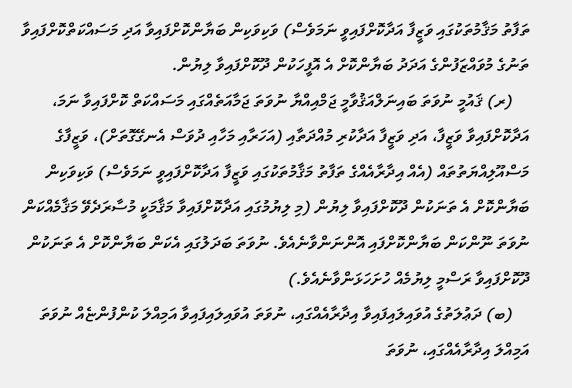ތަފާތު މަޤާމުތަކުގައި ވަޒީފާ އަދާކޮށްފައިވީ ނަމަވެސް) ވަކިވަކިން ބަޔާންކޮށްފައިވާ އަދި މަސައްކަތްކޮށްފައިވާ ތަނުގެ މުވައްޒަފުންގެ އަދަދު ބަޔާންކޮށް އެ އޮފީހަކުން ދޫކޮށްފައިވާ ލިޔުން.
    (ރ) ޤައުމީ ނުވަތަ ބައިނަލްއަޤުވާމީ ޖަމްއިއްޔާ ނުވަތަ ޖަމާއަތެއްގައި މަސައްކަތް ކޮށްފައިވާ ނަމަ، އަދާކޮށްފައިވާ ވަޒީފާ، އަދި ވަޒީފާ އަދާކުރި މުއްދަތާއި (އަހަރާއި މަހާއި ދުވަސް އެނގޭގޮތަށް)، ވަޒީފާގެ މަސްއޫލިއްޔަތުތައް (އެއް އިދާރާއެއްގެ ތަފާތު މަޤާމުތަކުގައި ވަޒީފާ އަދާކޮށްފައިވީ ނަމަވެސް) ވަކިވަކިން ބަޔާންކޮށް އެ ތަނަކުން ދޫކޮށްފައިވާ ލިޔުން (މި ލިޔުމުގައި އަދާކޮށްފައިވާ މަޤާމަކީ މުސާރަދެވޭ މަޤާމެއްކަން ނުވަތަ ނޫންކަން ބަޔާންކޮށްފައި އޮންނަންވާނެއެވެ. ނުވަތަ ބަދަލުގައި އެކަން ބަޔާންކޮށް އެ ތަނަކުން ދޫކޮށްފައިވާ ރަސްމީ ލިޔުމެއް ހުށަހަޅަންވާނެއެވެ.)
    (ބ) ދަޢުލަތުގެ އުވައިލައިފައިވާ އިދާރާއެއްގައި، ނުވަތަ އުވައިލައިފައިވާ އަމިއްލަ ކުންފުންޏެއް ނުވަތަ އަމިއްލަ އިދާރާއެއްގައި، ނުވަތަ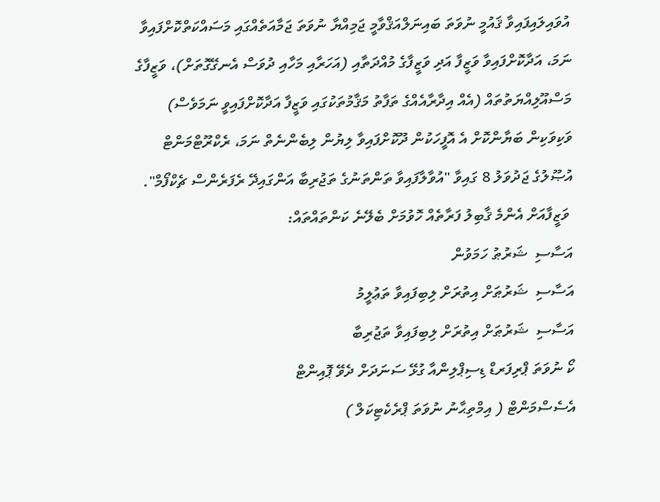އުވައިލައިފައިވާ ޤައުމީ ނުވަތަ ބައިނަލްއަޤްވާމީ ޖަމިއްޔާ ނުވަތަ ޖަމާއަތެއްގައި މަސައްކަތްކޮށްފައިވާ ނަމަ، އަދާކޮށްފައިވާ ވަޒީފާ އަދި ވަޒީފާގެ މުއްދަތާއި (އަހަރާއި މަހާއި ދުވަސް އެނގޭގޮތަށް)، ވަޒީފާގެ މަސްއޫލިއްޔަތުތައް (އެއް އިދާރާއެއްގެ ތަފާތު މަޤާމުތަކުގައި ވަޒީފާ އަދާކޮށްފައިވީ ނަމަވެސް) ވަކިވަކިން ބަޔާންކޮށް އެ އޮފީހަކުން ދޫކޮށްފައިވާ ލިޔުން ލިބެންނެތް ނަމަ، ރެކްރޫޓްމަންޓް އުޞޫލުގެ ޖަދުވަލު 8 ގައިވާ "އުވާލާފައިވާ ތަންތަނުގެ ތަޖުރިބާ އަންގައިދޭ ރެފަރެންސް ޗެކްފޯމް".
 ވަޒީފާއަށް އެންމެ ޤާބިލު ފަރާތެއް ހޮވުމަށް ބެލޭނެ ކަންތައްތައް:
އަސާސި  ޝަރުޠު ހަމަވުން
އަސާސި  ޝަރުޠަށް އިތުރަށް ލިބިފައިވާ ތަޢުލީމު
އަސާސި  ޝަރުޠަށް އިތުރަށް ލިބިފައިވާ ތަޖުރިބާ
ކޯ ނުވަތަ ޕްރިފަރޑް ޑިސިޕްލިންއާ ގުޅޭ ސަނަދަށް ދެވޭ ޕޮއިންޓް
އެސެސްމަންޓް ( އިމްތިޙާނު ނުވަތަ ޕްރެކެޓިކަލް )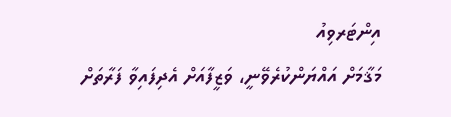އިންޓަރވިއު
މަޤާމަށް އައްޔަންކުރެވޭނީ، ވަޒީފާއަށް އެދިފައިވާ ފަރާތަށް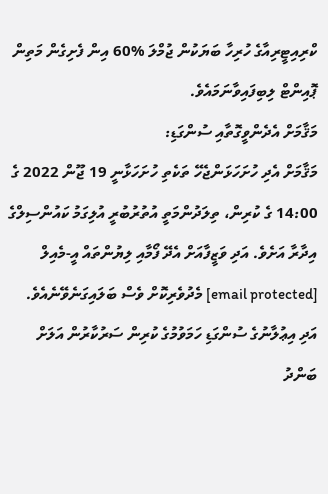ކްރިއިޓީރިއާގެ ހުރިހާ ބަޔަކުން ޖުމްލަ %60 އިން ފެށިގެން މަތިން ޕޮއިންޓް ލިބިފައިވާނަމައެވެ.
މަޤާމަށް އެދެންވީގޮތާއި ސުންގަޑި:
މަޤާމަށް އެދި ހުށަހަޅަންޖެހޭ ތަކެތި ހުށަހަޅާނީ 19 ޖޫން 2022 ގެ 14:00 ގެ ކުރިން، ތިލަދުންމަތީ އުތުރުބުރީ އުލިގަމު ކައުންސިލްގެ އިދާރާ އަށެވެ. އަދި ވަޒީފާއަށް އެދޭ ފޯމާއި ލިޔުންތައް އީ-މެއިލް [email protected] މެދުވެރިކޮށް ވެސް ބަލައިގަނެވޭނެއެވެ.
އަދި އިޢުލާނުގެ ސުންގަޑި ހަމަވުމުގެ ކުރިން ސަރުކާރުން އަލަށް ބަންދު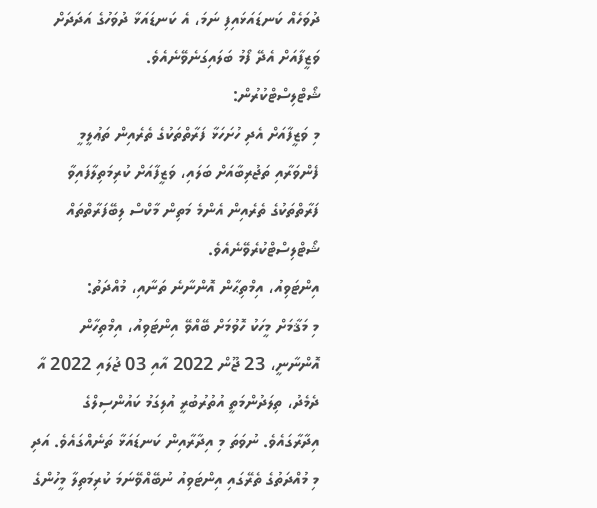ދުވަހެއް ކަނޑައަޅައިފި ނަމަ، އެ ކަނޑައަޅާ ދުވަހުގެ އަދަދަށް ވަޒީފާއަށް އެދޭ ފޯމު ބަލައިގަނެވޭނެއެވެ.
ޝޯޓްލިސްޓްކުރުން:
މި ވަޒީފާއަށް އެދި ހުށަހަޅާ ފަރާތްތަކުގެ ތެރެއިން ތަޢުލީމީ ފެންވަރާއި ތަޖުރިބާއަށް ބަލައި، ވަޒީފާއަށް ކުރިމަތިލާފައިވާ ފަރާތްތަކުގެ ތެރެއިން އެންމެ މަތިން މާކްސް ލިބޭފަރާތްތައް ޝޯޓްލިސްޓްކުރެވޭނެއެވެ.
އިންޓަވިއު، އިމްތިޙާން އޮންނާނެ ތަނާއި، މުއްދަތު:
މި މަޤާމަށް މީހަކު ހޮވުމަށް ބޭއްވޭ އިންޓަވިއު، އިމްތިހާން އޮންނާނީ، 23 ޖޫން 2022 އާއި 03 ޖުލައި 2022 އާ ދެމެދު، ތިލަދުންމަތީ އުތުރުބުރީ އުލިގަމު ކައުންސިލްގެ އިދާރާގައެވެ. ނުވަތަ މި އިދާރާއިން ކަނޑައަޅާ ތަނެއްގައެވެ. އަދި މި މުއްދަތުގެ ތެރޭގައި އިންޓަވިއު ނުބޭއްވޭނަމަ ކުރިމަތިލާ މީހުންގެ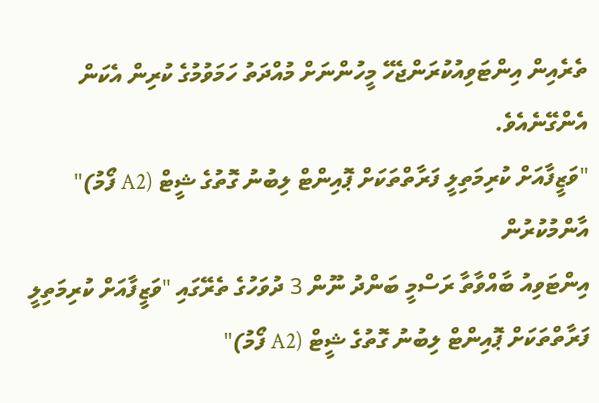ތެރެއިން އިންޓަވިއުކުރަންޖެހޭ މީހުންނަށް މުއްދަތު ހަމަވުމުގެ ކުރިން އެކަން އެންގޭނެއެވެ.
"ވަޒީފާއަށް ކުރިމަތިލީ ފަރާތްތަކަށް ޕޮއިންޓް ލިބުނު ގޮތުގެ ޝީޓް (A2 ފޯމު)" އާންމުކުރުން
އިންޓަވިއު ބާއްވާތާ ރަސްމީ ބަންދު ނޫން 3 ދުވަހުގެ ތެރޭގައި "ވަޒީފާއަށް ކުރިމަތިލީ ފަރާތްތަކަށް ޕޮއިންޓް ލިބުނު ގޮތުގެ ޝީޓް (A2 ފޯމު)"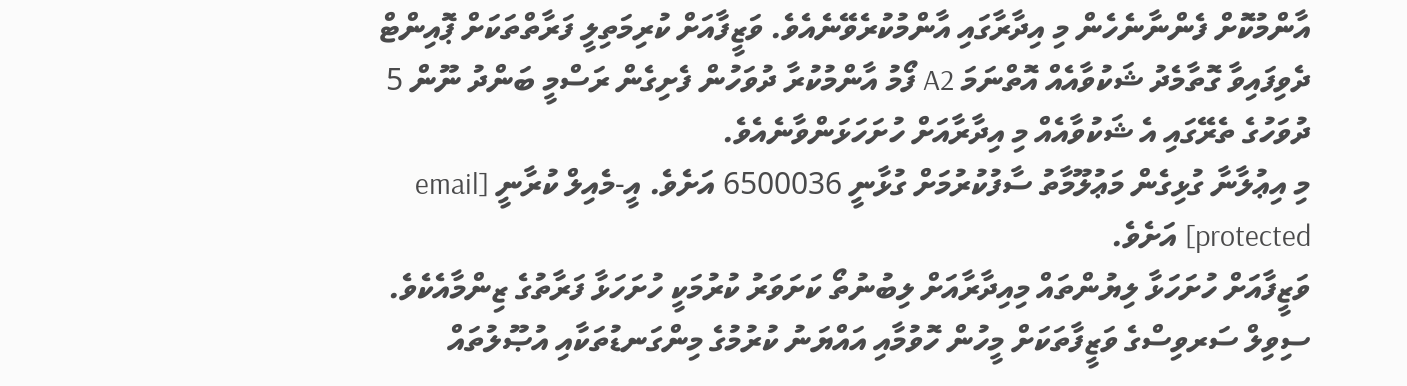އާންމުކޮށް ފެންނާނެހެން މި އިދާރާގައި އާންމުކުރެވޭނެއެވެ. ވަޒީފާއަށް ކުރިމަތިލީ ފަރާތްތަކަށް ޕޮއިންޓް ދެވިފައިވާ ގޮތާމެދު ޝަކުވާއެއް އޮތްނަމަ A2 ފޯމު އާންމުކުރާ ދުވަހުން ފެށިގެން ރަސްމީ ބަންދު ނޫން 5 ދުވަހުގެ ތެރޭގައި އެ ޝަކުވާއެއް މި އިދާރާއަށް ހުށަހަޅަންވާނެއެވެ.
މި އިޢުލާނާ ގުޅިގެން މަޢުލޫމާތު ސާފުކުރުމަށް ގުޅާނީ 6500036 އަށެވެ. އީ-މެއިލް ކުރާނީ [email protected] އަށެވެ.
ވަޒީފާއަށް ހުށަހަޅާ ލިޔުންތައް މިއިދާރާއަށް ލިބުނުތޯ ކަށަވަރު ކުރުމަކީ ހުށަހަޅާ ފަރާތުގެ ޒިންމާއެކެވެ.
ސިވިލް ސަރވިސްގެ ވަޒީފާތަކަށް މީހުން ހޮވުމާއި އައްޔަނު ކުރުމުގެ މިންގަނޑުތަކާއި އުޞޫލުތައް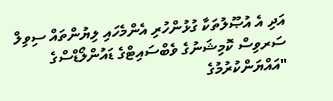އަދި އެ އުޞޫލުތަކާ ގުޅުންހުރި އެންމެހައި ލިޔުންތައް ސިވިލް ސަރވިސް ކޮމިޝަނުގެ ވެބްސައިޓްގެ ޑައުންލޯޑްސްގެ "އައްޔަންކުރުމުގެ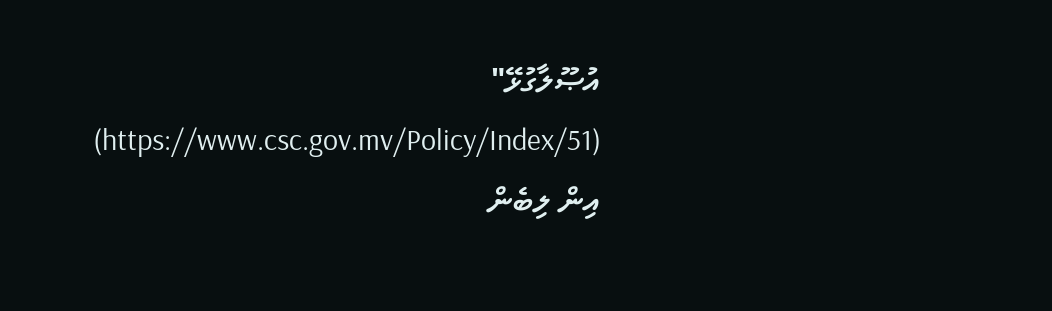އުޞޫލާގުޅޭ" (https://www.csc.gov.mv/Policy/Index/51) އިން ލިބެން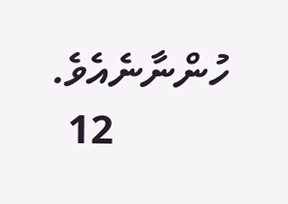ހުންނާނެއެވެ.
           12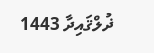ޛުލްޤައިދާ 1443